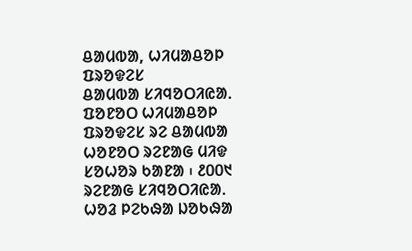ᱪᱟᱢᱵᱟ, ᱦᱤᱢᱟᱪᱚᱞ ᱯᱨᱚᱫᱮᱥ
ᱪᱟᱢᱵᱟ ᱥᱤᱧᱚᱛᱤᱭᱟᱹ ᱯᱚᱱᱚᱛ ᱦᱤᱢᱟᱪᱚᱞ ᱯᱨᱚᱫᱮᱥ ᱨᱮ ᱪᱟᱢᱵᱟ ᱦᱚᱱᱚᱛ ᱨᱮᱱᱟᱜ ᱢᱤᱫ ᱥᱚᱦᱚᱨ ᱠᱟᱱᱟ ᱾ ᱒᱐᱐᱑ ᱨᱮᱱᱟᱜ ᱥᱤᱧᱚᱛᱤᱭᱟᱹ ᱦᱚᱲ ᱞᱮᱠᱷᱟ ᱡᱚᱠᱷᱟ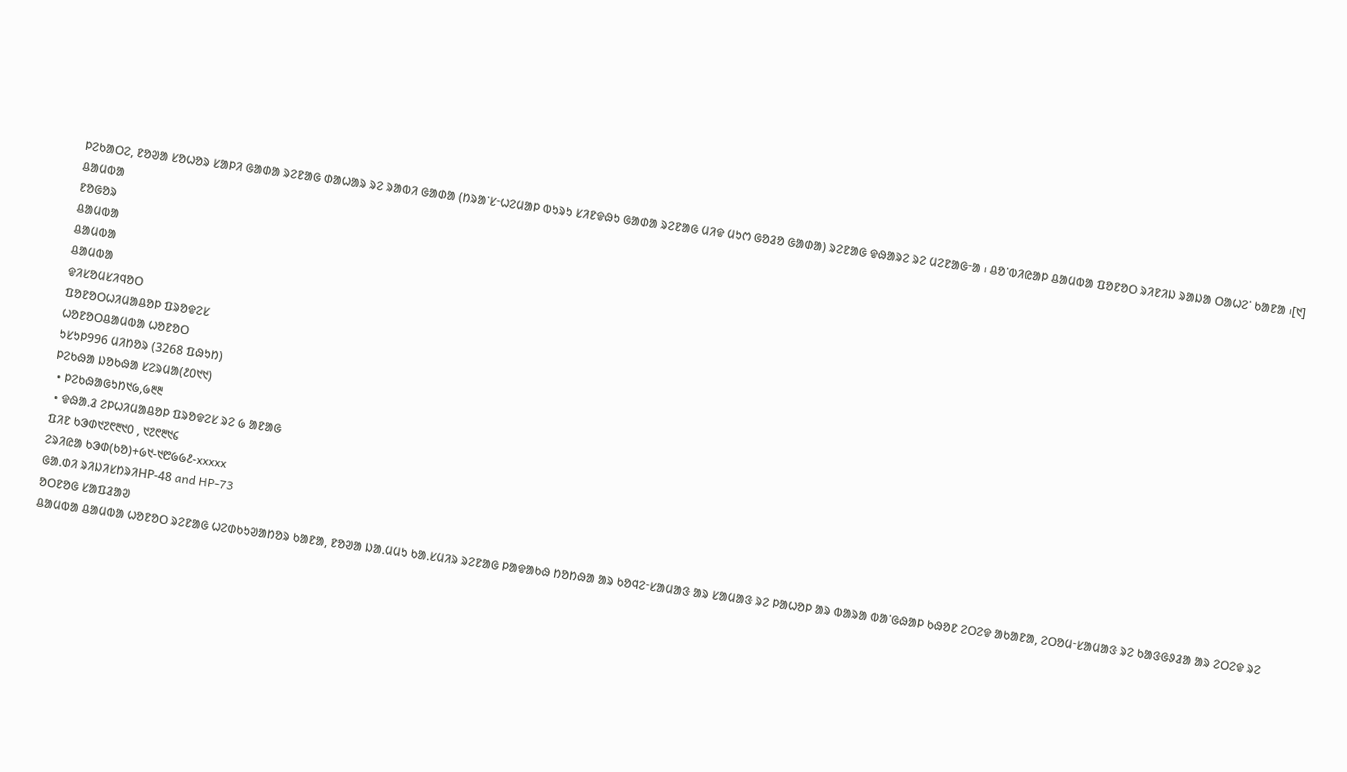ᱞᱮᱠᱟᱛᱮ, ᱱᱚᱣᱟ ᱥᱚᱦᱚᱨ ᱥᱟᱞᱤ ᱜᱟᱰᱟ ᱨᱮᱱᱟᱜ ᱰᱟᱦᱟᱨ ᱨᱮ ᱨᱟᱵᱤ ᱜᱟᱰᱟ (ᱴᱨᱟᱸᱥᱼᱦᱮᱢᱟᱞ ᱵᱩᱨᱩ ᱥᱤᱱᱫᱷᱩ ᱜᱟᱰᱟ ᱨᱮᱱᱟᱜ ᱢᱤᱫ ᱢᱩᱬ ᱜᱚᱲᱚ ᱜᱟᱰᱟ) ᱨᱮᱱᱟᱜ ᱫᱷᱟᱨᱮ ᱨᱮ ᱢᱮᱱᱟᱜᱼᱟ ᱾ ᱪᱚᱸᱵᱤᱭᱟᱞ ᱪᱟᱢᱵᱟ ᱯᱚᱱᱚᱛ ᱨᱤᱱᱤᱡ ᱨᱟᱡᱟ ᱛᱟᱦᱮᱸ ᱠᱟᱱᱟ ᱾[᱑]
ᱪᱟᱢᱵᱟ
ᱱᱚᱜᱚᱨ
ᱪᱟᱢᱵᱟ
ᱪᱟᱢᱵᱟ
ᱪᱟᱢᱵᱟ
ᱫᱤᱥᱚᱢᱥᱤᱧᱚᱛ
ᱯᱚᱱᱚᱛᱦᱤᱢᱟᱪᱚᱞ ᱯᱨᱚᱫᱮᱥ
ᱦᱚᱱᱚᱛᱪᱟᱢᱵᱟ ᱦᱚᱱᱚᱛ
ᱩᱥᱩᱞ996 ᱢᱤᱴᱚᱨ (3268 ᱯᱷᱩᱴ)
ᱞᱮᱠᱷᱟ ᱡᱚᱠᱷᱟ ᱥᱮᱨᱢᱟ(᱒᱐᱑᱑)
 • ᱞᱮᱠᱷᱟᱜᱩᱴ᱑᱙,᱙᱓᱓
 • ᱫᱷᱟᱹᱲ ᱮᱞᱦᱤᱢᱟᱪᱚᱞ ᱯᱨᱚᱫᱮᱥ ᱨᱮ ᱙ ᱟᱱᱟᱜ
ᱯᱤᱱ ᱠᱳᱰ᱑᱗᱖᱓᱑᱐ , ᱑᱗᱖᱓᱑᱔
ᱮᱨᱤᱭᱟ ᱠᱳᱰ(ᱠᱚ)+᱙᱑-᱑᱘᱙᱙᱒-xxxxx
ᱜᱟᱹᱰᱤ ᱨᱤᱡᱤᱥᱴᱨᱤHP-48 and HP-73
ᱚᱛᱱᱚᱜ ᱥᱟᱯᱲᱟᱣ
ᱪᱟᱢᱵᱟ ᱪᱟᱢᱵᱟ ᱦᱚᱱᱚᱛ ᱨᱮᱱᱟᱜ ᱦᱮᱰᱠᱩᱣᱟᱴᱚᱨ ᱠᱟᱱᱟ, ᱱᱚᱣᱟ ᱡᱟᱹᱢᱢᱩ ᱠᱟᱹᱥᱢᱤᱨ ᱨᱮᱱᱟᱜ ᱞᱟᱫᱟᱠᱷ ᱴᱚᱴᱷᱟ ᱟᱨ ᱠᱚᱧᱮᱼᱥᱟᱢᱟᱝ ᱟᱨ ᱥᱟᱢᱟᱝ ᱨᱮ ᱞᱟᱦᱚᱞ ᱟᱨ ᱵᱟᱨᱟ ᱵᱟᱸᱜᱷᱟᱞ ᱠᱷᱚᱱ ᱮᱛᱮᱫ ᱟᱠᱟᱱᱟ, ᱮᱛᱚᱢᱼᱥᱟᱢᱟᱝ ᱨᱮ ᱠᱟᱝᱜᱽᱲᱟ ᱟᱨ ᱮᱛᱮᱫ ᱨᱮ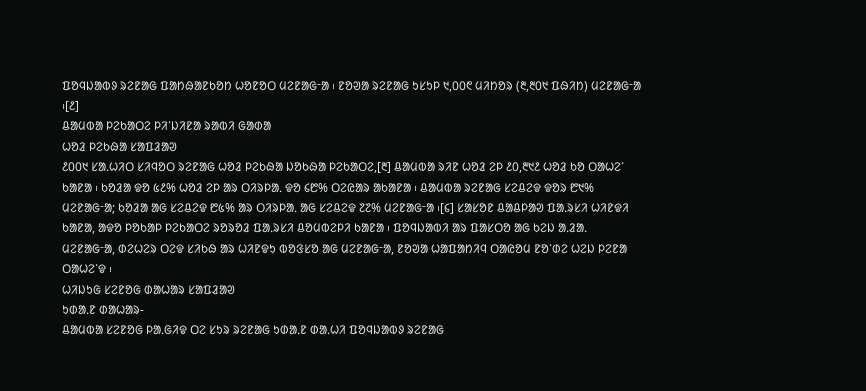ᱯᱚᱧᱡᱟᱵᱽ ᱨᱮᱱᱟᱜ ᱯᱟᱴᱷᱟᱱᱠᱚᱴ ᱦᱚᱱᱚᱛ ᱢᱮᱱᱟᱜᱼᱟ ᱾ ᱱᱚᱣᱟ ᱨᱮᱱᱟᱜ ᱩᱥᱩᱞ ᱑,᱐᱐᱖ ᱢᱤᱴᱚᱨ (᱓,᱓᱐᱑ ᱯᱷᱤᱴ) ᱢᱮᱱᱟᱜᱼᱟ ᱾[᱒]
ᱪᱟᱢᱵᱟ ᱞᱮᱠᱟᱛᱮ ᱞᱤᱸᱡᱤᱱᱟ ᱨᱟᱵᱤ ᱜᱟᱰᱟ
ᱦᱚᱲ ᱞᱮᱠᱷᱟ ᱥᱟᱯᱲᱟᱣ
᱒᱐᱐᱑ ᱥᱟᱹᱦᱤᱛ ᱥᱤᱧᱚᱛ ᱨᱮᱱᱟᱜ ᱦᱚᱲ ᱞᱮᱠᱷᱟ ᱡᱚᱠᱷᱟ ᱞᱮᱠᱟᱛᱮ,[᱓] ᱪᱟᱢᱵᱟ ᱨᱤᱱ ᱦᱚᱲ ᱮᱞ ᱒᱐,᱓᱑᱒ ᱦᱚᱲ ᱠᱚ ᱛᱟᱦᱮᱸ ᱠᱟᱱᱟ ᱾ ᱠᱚᱲᱟ ᱫᱚ ᱕᱒% ᱦᱚᱲ ᱮᱞ ᱟᱨ ᱛᱤᱨᱞᱟᱹ ᱫᱚ ᱔᱘% ᱛᱮᱭᱟᱨ ᱟᱠᱟᱱᱟ ᱾ ᱪᱟᱢᱵᱟ ᱨᱮᱱᱟᱜ ᱥᱮᱪᱮᱫ ᱫᱚᱨ ᱘᱑% ᱢᱮᱱᱟᱜᱼᱟ; ᱠᱚᱲᱟ ᱟᱜ ᱥᱮᱪᱮᱫ ᱘᱕% ᱟᱨ ᱛᱤᱨᱞᱟᱹ ᱟᱜ ᱥᱮᱪᱮᱫ ᱗᱗% ᱢᱮᱱᱟᱜᱼᱟ ᱾[᱔] ᱥᱟᱥᱚᱱ ᱪᱟᱪᱞᱟᱣ ᱯᱟᱹᱨᱥᱤ ᱦᱤᱱᱫᱤ ᱠᱟᱱᱟ, ᱟᱫᱚ ᱞᱚᱠᱟᱞ ᱞᱮᱠᱟᱛᱮ ᱨᱚᱨᱚᱲ ᱯᱟᱹᱨᱥᱤ ᱪᱚᱢᱵᱮᱞᱤ ᱠᱟᱱᱟ ᱾ ᱯᱚᱧᱡᱟᱵᱤ ᱟᱨ ᱯᱟᱥᱛᱚ ᱟᱜ ᱠᱮᱡ ᱟᱹᱲᱟᱹ ᱢᱮᱱᱟᱜᱼᱟ, ᱰᱮᱦᱮᱨ ᱛᱮᱫ ᱥᱤᱠᱷ ᱟᱨ ᱦᱤᱱᱫᱩ ᱵᱚᱝᱥᱚ ᱟᱜ ᱢᱮᱱᱟᱜᱼᱟ, ᱱᱚᱣᱟ ᱦᱟᱯᱟᱴᱤᱧ ᱛᱟᱭᱚᱢ ᱱᱚᱸᱰᱮ ᱦᱮᱡ ᱞᱮᱱᱟ ᱛᱟᱦᱮᱸᱫ ᱾
ᱦᱤᱡᱩᱜ ᱥᱮᱱᱚᱜ ᱰᱟᱦᱟᱨ ᱥᱟᱯᱲᱟᱣ
ᱩᱰᱟᱹᱱ ᱰᱟᱦᱟᱨ-
ᱪᱟᱢᱵᱟ ᱥᱮᱱᱚᱜ ᱞᱟᱹᱜᱤᱫ ᱛᱮ ᱥᱩᱨ ᱨᱮᱱᱟᱜ ᱩᱰᱟᱹᱱ ᱰᱟᱹᱦᱤ ᱯᱚᱧᱡᱟᱵᱽ ᱨᱮᱱᱟᱜ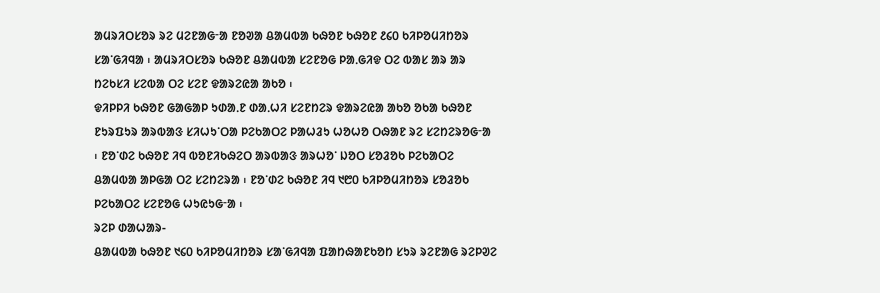ᱟᱢᱨᱤᱛᱥᱚᱨ ᱨᱮ ᱢᱮᱱᱟᱜᱼᱟ ᱱᱚᱣᱟ ᱪᱟᱢᱵᱟ ᱠᱷᱚᱱ ᱠᱷᱚᱱ ᱒᱔᱐ ᱠᱤᱞᱚᱢᱤᱴᱚᱨ ᱥᱟᱸᱜᱤᱧᱟ ᱾ ᱟᱢᱨᱤᱛᱥᱚᱨ ᱠᱷᱚᱱ ᱪᱟᱢᱵᱟ ᱥᱮᱱᱚᱜ ᱞᱟᱹᱜᱤᱫ ᱛᱮ ᱵᱟᱥ ᱟᱨ ᱟᱨ ᱴᱮᱠᱥᱤ ᱥᱮᱵᱟ ᱛᱮ ᱥᱮᱱ ᱫᱟᱨᱮᱭᱟ ᱟᱠᱚ ᱾
ᱫᱤᱞᱞᱤ ᱠᱷᱚᱱ ᱜᱟᱜᱟᱞ ᱩᱰᱟᱹᱱ ᱰᱟᱹᱦᱤ ᱥᱮᱱᱴᱮᱨ ᱫᱟᱨᱮᱭᱟ ᱟᱠᱚ ᱚᱠᱟ ᱠᱷᱚᱱ ᱱᱩᱨᱯᱩᱨ ᱟᱨᱵᱟᱝ ᱥᱤᱦᱩᱸᱛᱟ ᱞᱮᱠᱟᱛᱮ ᱞᱟᱦᱲᱩ ᱦᱚᱦᱚ ᱛᱷᱟᱱ ᱨᱮ ᱥᱮᱴᱮᱨᱚᱜᱼᱟ ᱾ ᱱᱚᱸᱰᱮ ᱠᱷᱚᱱ ᱤᱧ ᱵᱚᱱᱤᱠᱷᱮᱛ ᱟᱨᱵᱟᱝ ᱟᱨᱦᱚᱸ ᱡᱚᱛ ᱥᱚᱲᱚᱠ ᱞᱮᱠᱟᱛᱮ ᱪᱟᱢᱵᱟ ᱟᱞᱜᱟ ᱛᱮ ᱥᱮᱴᱮᱨᱟ ᱾ ᱱᱚᱸᱰᱮ ᱠᱷᱚᱱ ᱤᱧ ᱑᱘᱐ ᱠᱤᱞᱚᱢᱤᱴᱚᱨ ᱥᱚᱲᱚᱠ ᱞᱮᱠᱟᱛᱮ ᱥᱮᱱᱚᱜ ᱦᱩᱭᱩᱜᱼᱟ ᱾
ᱨᱮᱞ ᱰᱟᱦᱟᱨ-
ᱪᱟᱢᱵᱟ ᱠᱷᱚᱱ ᱑᱔᱐ ᱠᱤᱞᱚᱢᱤᱴᱚᱨ ᱥᱟᱸᱜᱤᱧᱟ ᱯᱟᱴᱷᱟᱱᱠᱚᱴ ᱥᱩᱨ ᱨᱮᱱᱟᱜ ᱨᱮᱞᱣᱮ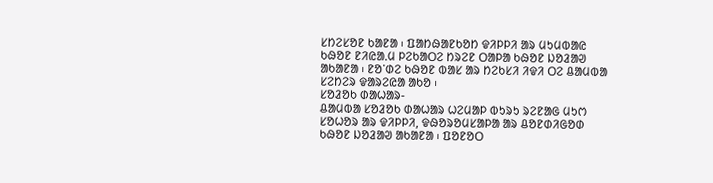ᱥᱴᱮᱥᱚᱱ ᱠᱟᱱᱟ ᱾ ᱯᱟᱴᱷᱟᱱᱠᱚᱴ ᱫᱤᱞᱞᱤ ᱟᱨ ᱢᱩᱢᱵᱟᱭ ᱠᱷᱚᱱ ᱱᱤᱭᱟᱹᱢ ᱞᱮᱠᱟᱛᱮ ᱴᱨᱮᱱ ᱛᱟᱞᱟ ᱠᱷᱚᱱ ᱡᱚᱲᱟᱣ ᱟᱠᱟᱱᱟ ᱾ ᱱᱚᱸᱰᱮ ᱠᱷᱚᱱ ᱵᱟᱥ ᱟᱨ ᱴᱮᱠᱥᱤ ᱤᱫᱤ ᱛᱮ ᱪᱟᱢᱵᱟ ᱥᱮᱴᱮᱨ ᱫᱟᱨᱮᱭᱟ ᱟᱠᱚ ᱾
ᱥᱚᱲᱚᱠ ᱰᱟᱦᱟᱨ-
ᱪᱟᱢᱵᱟ ᱥᱚᱲᱚᱠ ᱰᱟᱦᱟᱨ ᱦᱮᱢᱟᱞ ᱵᱩᱨᱩ ᱨᱮᱱᱟᱜ ᱢᱩᱬ ᱥᱚᱦᱚᱨ ᱟᱨ ᱫᱤᱞᱞᱤ, ᱫᱷᱚᱨᱚᱢᱥᱟᱞᱟ ᱟᱨ ᱪᱚᱱᱰᱤᱜᱚᱰ ᱠᱷᱚᱱ ᱡᱚᱲᱟᱣ ᱟᱠᱟᱱᱟ ᱾ ᱯᱚᱱᱚᱛ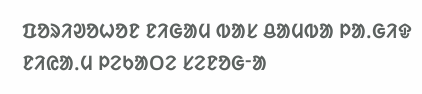ᱯᱚᱨᱤᱣᱚᱦᱚᱱ ᱱᱤᱜᱟᱢ ᱵᱟᱥ ᱪᱟᱢᱵᱟ ᱞᱟᱹᱜᱤᱫ ᱱᱤᱭᱟᱹᱢ ᱞᱮᱠᱟᱛᱮ ᱥᱮᱱᱚᱜᱼᱟ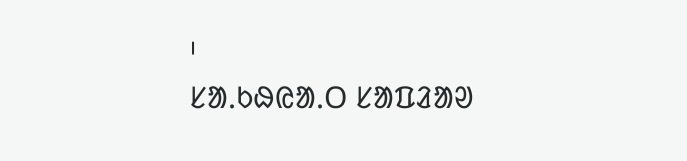᱾
ᱥᱟᱹᱠᱷᱭᱟᱹᱛ ᱥᱟᱯᱲᱟᱣ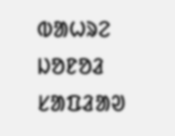ᱵᱟᱦᱨᱮ ᱡᱚᱱᱚᱲ ᱥᱟᱯᱲᱟᱣ